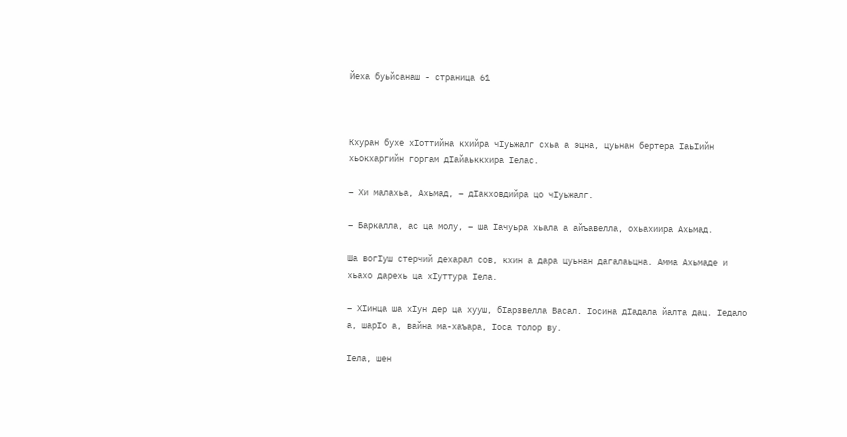Йеха буьйсанаш - страница 61



Кхуран бухе хIоттийна кхийра чIуьжалг схьа а эцна, цуьнан бертера IаьIийн хьокхаргийн горгам дIайаьккхира Iелас.

– Хи малахьа, Ахьмад, – дIакховдийра цо чIуьжалг.

– Баркалла, ас ца молу, – ша Iачуьра хьала а айъавелла, охьахиира Ахьмад.

Ша вогIуш стерчий дехарал сов, кхин а дара цуьнан дагалаьцна. Амма Ахьмаде и хьахо дарехь ца хIуттура Iела.

– ХIинца ша хIун дер ца хууш, бIарзвелла Васал. Iосина дIадала йалта дац. Iедало а, шарIо а, вайна ма-хаъара, Iоса толор ву.

Iела, шен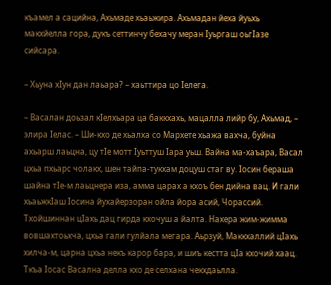къамел а сацийна, Ахьмаде хьаьжира. Ахьмадан йеха йуьхь макхйелла гора, дукъ сеттинчу бехачу меран Iуьргаш оьгIазе сийсара.

– Хьуна хIун дан лаьара? – хаьттира цо Iелега.

– Васалан доьзал кIелхьара ца баккхахь, мацалла лийр бу, Ахьмад, – элира Iелас. – Ши-кхо де хьалха со Мархете хьажа вахча, буйна ахьарш лаьцна, цу тIе мотт Iуьттуш Iара уьш. Вайна ма-хаъара, Васал цхьа пхьарс чолакх, шен тайпа-тукхам доцуш стаг ву. Iосин бераша шайна тIе-м лаьцнера иза, амма царах а кхоъ бен дийна вац. И гали хьаьжкIаш Iосина йухайерзоран ойла йора асий, Чорассий. Тхойшиннан цIахь дац гирда кхочуш а йалта. Нахера жим-жимма вовшахтоьхча, цхьа гали гулйала мегара. Аьрзуй, Маккхаллий цIахь хилча-м, царна цхьа некъ карор бара, и шиъ кестта цIа кхочий хаац. Ткъа Iосас Васална делла кхо де селхана чекхдаьлла.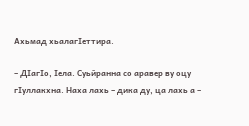Ахьмад хьалагIеттира.

– ДIагIо, Iела. Суьйранна со аравер ву оцу гIуллакхна. Наха лахь – дика ду, ца лахь а –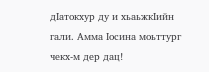дIатокхур ду и хьаьжкIийн гали. Амма Iосина моьттург чекх-м дер дац!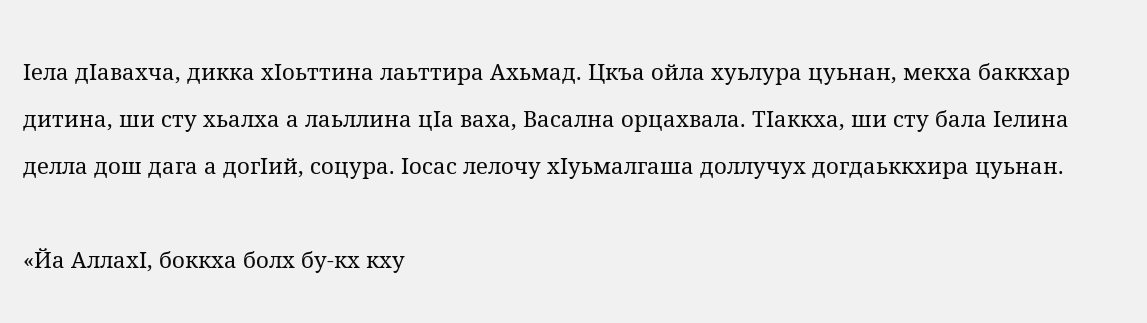Iела дIавахча, дикка хIоьттина лаьттира Ахьмад. Цкъа ойла хуьлура цуьнан, мекха баккхар дитина, ши сту хьалха а лаьллина цIа ваха, Васална орцахвала. ТIаккха, ши сту бала Iелина делла дош дага а догIий, соцура. Iосас лелочу хIуьмалгаша доллучух догдаьккхира цуьнан.

«Йа АллахI, боккха болх бу-кх кху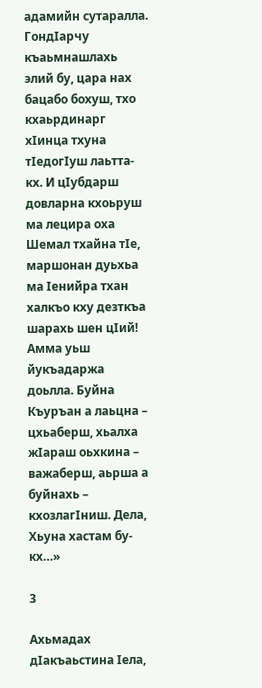адамийн сутаралла. ГондIарчу къаьмнашлахь элий бу, цара нах бацабо бохуш, тхо кхаьрдинарг хIинца тхуна тIедогIуш лаьтта-кх. И цIубдарш довларна кхоьруш ма лецира оха Шемал тхайна тIе, маршонан дуьхьа ма Iенийра тхан халкъо кху дезткъа шарахь шен цIий! Амма уьш йукъадаржа доьлла. Буйна Къуръан а лаьцна – цхьаберш, хьалха жIараш оьхкина – важаберш, аьрша а буйнахь – кхозлагIниш. Дела, Хьуна хастам бу-кх…»

3

Ахьмадах дIакъаьстина Iела,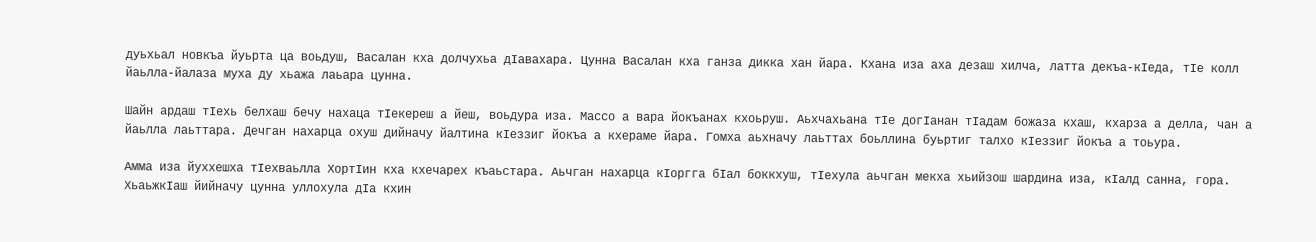дуьхьал новкъа йуьрта ца воьдуш, Васалан кха долчухьа дIавахара. Цунна Васалан кха ганза дикка хан йара. Кхана иза аха дезаш хилча, латта декъа-кIеда, тIе колл йаьлла-йалаза муха ду хьажа лаьара цунна.

Шайн ардаш тIехь белхаш бечу нахаца тIекереш а йеш, воьдура иза. Массо а вара йокъанах кхоьруш. Аьхчахьана тIе догIанан тIадам божаза кхаш, кхарза а делла, чан а йаьлла лаьттара. Дечган нахарца охуш дийначу йалтина кIеззиг йокъа а кхераме йара. Гомха аьхначу лаьттах боьллина буьртиг талхо кIеззиг йокъа а тоьура.

Амма иза йуххешха тIехваьлла ХортIин кха кхечарех къаьстара. Аьчган нахарца кIоргга бIал боккхуш, тIехула аьчган мекха хьийзош шардина иза, кIалд санна, гора. ХьаьжкIаш йийначу цунна уллохула дIа кхин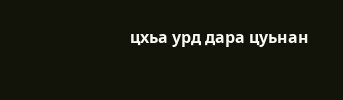цхьа урд дара цуьнан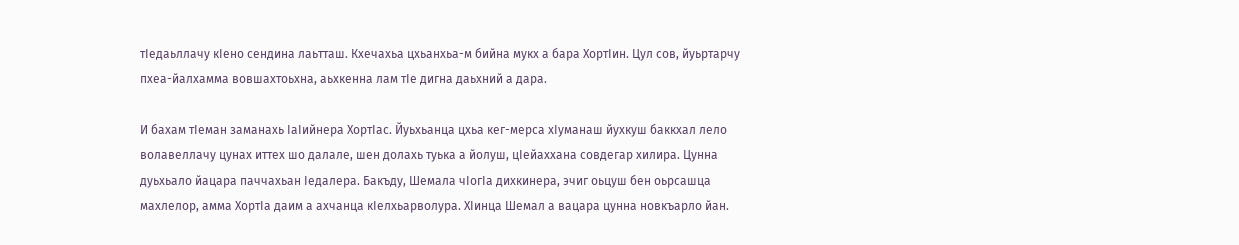тIедаьллачу кIено сендина лаьтташ. Кхечахьа цхьанхьа-м бийна мукх а бара ХортIин. Цул сов, йуьртарчу пхеа-йалхамма вовшахтоьхна, аьхкенна лам тIе дигна даьхний а дара.

И бахам тIеман заманахь IаIийнера ХортIас. Йуьхьанца цхьа кег-мерса хIуманаш йухкуш баккхал лело волавеллачу цунах иттех шо далале, шен долахь туька а йолуш, цIейаххана совдегар хилира. Цунна дуьхьало йацара паччахьан Iедалера. Бакъду, Шемала чIогIа дихкинера, эчиг оьцуш бен оьрсашца махлелор, амма ХортIа даим а ахчанца кIелхьарволура. ХIинца Шемал а вацара цунна новкъарло йан.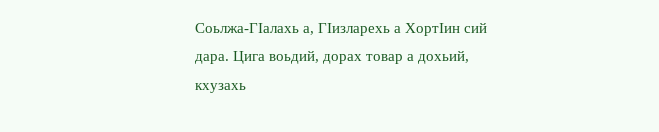Соьлжа-ГIалахь а, ГIизларехь а ХортIин сий дара. Цига воьдий, дорах товар а дохьий, кхузахь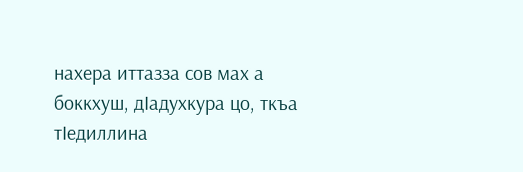нахера иттазза сов мах а боккхуш, дIадухкура цо, ткъа тIедиллина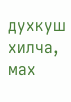духкуш хилча, мах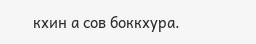кхин а сов боккхура.